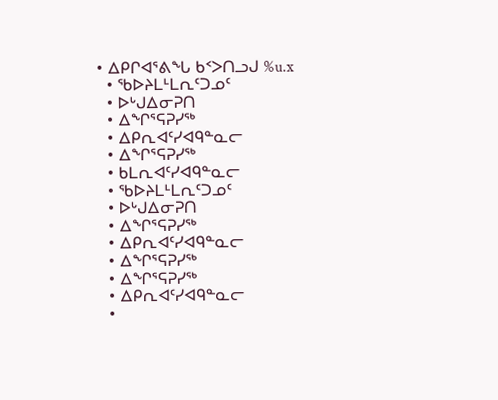• ᐃᑭᒋᐊᕐᕕᖓ ᑲᑉᐳᑎᓗᒍ %u.x
  • ᖃᐅᔨᒪᒻᒪᕆᑦᑐᓄᑦ
  • ᐅᒡᒍᐃᓂᕈᑎ
  • ᐃᖏᕐᕋᕈᓯᖅ
  • ᐃᑭᕆᐊᑦᓯᐊᑫᓐᓇᓕ
  • ᐃᖏᕐᕋᕈᓯᖅ
  • ᑲᒪᕆᐊᑦᓯᐊᑫᓐᓇᓕ
  • ᖃᐅᔨᒪᒻᒪᕆᑦᑐᓄᑦ
  • ᐅᒡᒍᐃᓂᕈᑎ
  • ᐃᖏᕐᕋᕈᓯᖅ
  • ᐃᑭᕆᐊᑦᓯᐊᑫᓐᓇᓕ
  • ᐃᖏᕐᕋᕈᓯᖅ
  • ᐃᖏᕐᕋᕈᓯᖅ
  • ᐃᑭᕆᐊᑦᓯᐊᑫᓐᓇᓕ
  •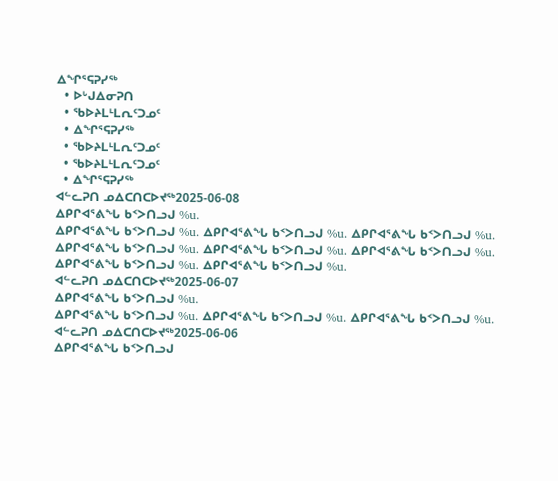ᐃᖏᕐᕋᕈᓯᖅ
  • ᐅᒡᒍᐃᓂᕈᑎ
  • ᖃᐅᔨᒪᒻᒪᕆᑦᑐᓄᑦ
  • ᐃᖏᕐᕋᕈᓯᖅ
  • ᖃᐅᔨᒪᒻᒪᕆᑦᑐᓄᑦ
  • ᖃᐅᔨᒪᒻᒪᕆᑦᑐᓄᑦ
  • ᐃᖏᕐᕋᕈᓯᖅ
ᐊᓪᓚᕈᑎ ᓄᐃᑕᑎᑕᐅᔪᖅ2025-06-08
ᐃᑭᒋᐊᕐᕕᖓ ᑲᑉᐳᑎᓗᒍ %u.
ᐃᑭᒋᐊᕐᕕᖓ ᑲᑉᐳᑎᓗᒍ %u. ᐃᑭᒋᐊᕐᕕᖓ ᑲᑉᐳᑎᓗᒍ %u. ᐃᑭᒋᐊᕐᕕᖓ ᑲᑉᐳᑎᓗᒍ %u. ᐃᑭᒋᐊᕐᕕᖓ ᑲᑉᐳᑎᓗᒍ %u. ᐃᑭᒋᐊᕐᕕᖓ ᑲᑉᐳᑎᓗᒍ %u. ᐃᑭᒋᐊᕐᕕᖓ ᑲᑉᐳᑎᓗᒍ %u. ᐃᑭᒋᐊᕐᕕᖓ ᑲᑉᐳᑎᓗᒍ %u. ᐃᑭᒋᐊᕐᕕᖓ ᑲᑉᐳᑎᓗᒍ %u.
ᐊᓪᓚᕈᑎ ᓄᐃᑕᑎᑕᐅᔪᖅ2025-06-07
ᐃᑭᒋᐊᕐᕕᖓ ᑲᑉᐳᑎᓗᒍ %u.
ᐃᑭᒋᐊᕐᕕᖓ ᑲᑉᐳᑎᓗᒍ %u. ᐃᑭᒋᐊᕐᕕᖓ ᑲᑉᐳᑎᓗᒍ %u. ᐃᑭᒋᐊᕐᕕᖓ ᑲᑉᐳᑎᓗᒍ %u.
ᐊᓪᓚᕈᑎ ᓄᐃᑕᑎᑕᐅᔪᖅ2025-06-06
ᐃᑭᒋᐊᕐᕕᖓ ᑲᑉᐳᑎᓗᒍ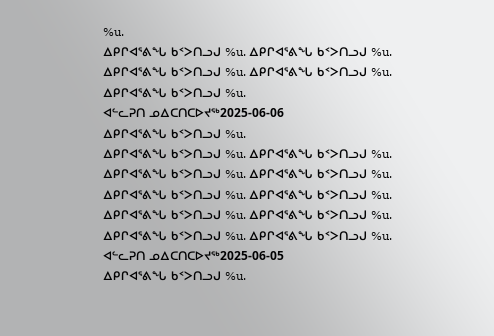%u.
ᐃᑭᒋᐊᕐᕕᖓ ᑲᑉᐳᑎᓗᒍ %u. ᐃᑭᒋᐊᕐᕕᖓ ᑲᑉᐳᑎᓗᒍ %u. ᐃᑭᒋᐊᕐᕕᖓ ᑲᑉᐳᑎᓗᒍ %u. ᐃᑭᒋᐊᕐᕕᖓ ᑲᑉᐳᑎᓗᒍ %u. ᐃᑭᒋᐊᕐᕕᖓ ᑲᑉᐳᑎᓗᒍ %u.
ᐊᓪᓚᕈᑎ ᓄᐃᑕᑎᑕᐅᔪᖅ2025-06-06
ᐃᑭᒋᐊᕐᕕᖓ ᑲᑉᐳᑎᓗᒍ %u.
ᐃᑭᒋᐊᕐᕕᖓ ᑲᑉᐳᑎᓗᒍ %u. ᐃᑭᒋᐊᕐᕕᖓ ᑲᑉᐳᑎᓗᒍ %u. ᐃᑭᒋᐊᕐᕕᖓ ᑲᑉᐳᑎᓗᒍ %u. ᐃᑭᒋᐊᕐᕕᖓ ᑲᑉᐳᑎᓗᒍ %u. ᐃᑭᒋᐊᕐᕕᖓ ᑲᑉᐳᑎᓗᒍ %u. ᐃᑭᒋᐊᕐᕕᖓ ᑲᑉᐳᑎᓗᒍ %u. ᐃᑭᒋᐊᕐᕕᖓ ᑲᑉᐳᑎᓗᒍ %u. ᐃᑭᒋᐊᕐᕕᖓ ᑲᑉᐳᑎᓗᒍ %u. ᐃᑭᒋᐊᕐᕕᖓ ᑲᑉᐳᑎᓗᒍ %u. ᐃᑭᒋᐊᕐᕕᖓ ᑲᑉᐳᑎᓗᒍ %u.
ᐊᓪᓚᕈᑎ ᓄᐃᑕᑎᑕᐅᔪᖅ2025-06-05
ᐃᑭᒋᐊᕐᕕᖓ ᑲᑉᐳᑎᓗᒍ %u.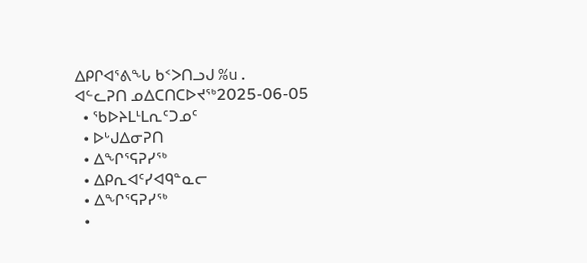ᐃᑭᒋᐊᕐᕕᖓ ᑲᑉᐳᑎᓗᒍ %u.
ᐊᓪᓚᕈᑎ ᓄᐃᑕᑎᑕᐅᔪᖅ2025-06-05
  • ᖃᐅᔨᒪᒻᒪᕆᑦᑐᓄᑦ
  • ᐅᒡᒍᐃᓂᕈᑎ
  • ᐃᖏᕐᕋᕈᓯᖅ
  • ᐃᑭᕆᐊᑦᓯᐊᑫᓐᓇᓕ
  • ᐃᖏᕐᕋᕈᓯᖅ
  •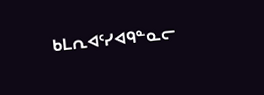ᑲᒪᕆᐊᑦᓯᐊᑫᓐᓇᓕ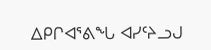ᐃᑭᒋᐊᕐᕕᖓ ᐊᓯᑦᔨᓗᒍ